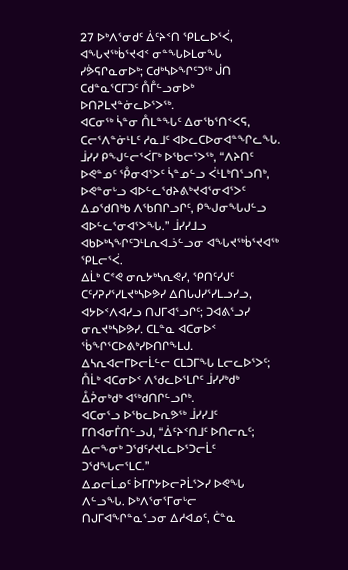27 ᐅᒃᐱᕐᓂᑯᑦ ᐄᑦᔨᑉᑎ ᕿᒪᓚᐅᕐᐹ, ᐊᖓᔪᖅᑳᕐᔪᐊᑉ ᓂᓐᖓᐅᒪᓂᖓ ᓯᕘᕋᒋᓇᓂᐅᒃ; ᑕᑯᒃᓴᐅᖏᑦᑐᖅ ᒎᑎ ᑕᑯᓐᓇᕐᑕᒥᑐᑦ ᑍᒤᓪᓗᓂᐅᒃ ᐅᑎᕈᒪᔪᓐᓃᓚᐅᕐᐳᖅ.
ᐊᑕᓂᖅ ᓵᓐᓂ ᑍᒪᓐᖓᑦ ᐃᓂᖃᕐᑎᑉᐸᕋ, ᑕᓕᕐᐱᓐᓃᒻᒪᑦ ᓱᓇᒧᑦ ᐊᐅᓚᑕᐅᓂᐊᓐᖏᓚᖓ.
ᒨᓯᓯ ᑭᖑᓪᓕᕐᐹᒥᒃ ᐅᖃᓕᕐᐳᖅ, “ᐱᔨᑎᑦ ᐅᕙᓐᓄᑦ ᕾᓂᐊᕐᐳᑦ ᓵᓐᓄᓪᓗ ᐹᒻᒪᒃᑎᕐᓗᑎᒃ, ᐅᕙᓐᓂᒡᓗ ᐊᐅᓪᓚᖁᔨᕕᒃᔪᐊᕐᓂᐊᕐᐳᑦ ᐃᓄᖁᑎᒃᑲ ᐱᖃᑎᒋᓗᒋᑦ, ᑭᖑᓂᖓᒍᓪᓗ ᐊᐅᓪᓚᕐᓂᐊᕐᐳᖓ.” ᒨᓯᓯᒧᓗ ᐊᑲᐅᒃᓴᖏᑦᑐᒻᒪᕆᐊᓘᓪᓗᓂ ᐊᖓᔪᖅᑳᕐᔪᐊᖅ ᕿᒪᓕᕐᐹ.
ᐃᒫᒃ ᑕᕝᕙ ᓂᕆᔭᒃᓴᕆᕙᓯ, ᕿᑎᑦᓯᒍᑦ ᑕᑦᓯᕈᓯᕐᓯᒪᔪᒃᓴᐅᕗᓯ ᐃᑎᒐᒍᓯᕐᓯᒪᓗᓯᓗ, ᐊᔭᐅᑉᐱᐊᓯᓗ ᑎᒍᒥᐊᕐᓗᒋᑦ; ᑐᐊᕕᕐᓗᓯ ᓂᕆᔪᒃᓴᐅᕗᓯ. ᑕᒪᓐᓇ ᐊᑕᓂᐅᑉ ᖄᖏᕐᑕᐅᕕᒃᓯᐅᑎᒋᖕᒪᒍ.
ᐃᓴᕆᐊᓕᒥᐅᓕᒫᓪᓕ ᑕᒪᑐᒥᖓ ᒪᓕᓚᐅᕐᐳᑦ; ᑍᒫᒃ ᐊᑕᓂᐅᑉ ᐱᖁᓚᐅᕐᒪᒋᑦ ᒨᓯᓯᒃᑯᒃ ᐂᕉᓂᒃᑯᒃ ᐊᖅᑯᑎᒋᓪᓗᒋᒃ.
ᐊᑕᓂᕐᓗ ᐅᖃᓚᐅᕆᕗᖅ ᒨᓯᓯᒧᑦ ᒥᑎᐊᓂᒦᑎᓪᓗᒍ, “ᐄᑦᔨᑉᑎᒧᑦ ᐅᑎᓕᕆᑦ; ᐃᓕᖕᓂᒃ ᑐᖁᑦᓯᔪᒪᓚᐅᕐᑐᓕᒫᑦ ᑐᖁᖓᓕᕐᒪᑕ.”
ᐃᓄᓕᒫᓄᑦ ᐆᒥᒋᔭᐅᓕᕈᒫᕐᐳᓯ ᐅᕙᖓ ᐱᓪᓗᖓ. ᐅᒃᐱᕐᓂᕐᒥᓂᒡᓕ ᑎᒍᒥᐊᖏᓐᓇᕐᓗᓂ ᐃᓱᐊᓄᑦ, ᑖᓐᓇ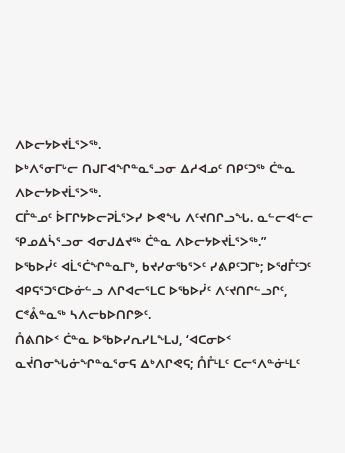ᐱᐅᓕᔭᐅᔪᒫᕐᐳᖅ.
ᐅᒃᐱᕐᓂᒥᒡᓕ ᑎᒍᒥᐊᖏᓐᓇᕐᓗᓂ ᐃᓱᐊᓄᑦ ᑎᑭᑦᑐᖅ ᑖᓐᓇ ᐱᐅᓕᔭᐅᔪᒫᕐᐳᖅ.
ᑕᒤᓐᓄᑦ ᐆᒥᒋᔭᐅᓕᕈᒫᕐᐳᓯ ᐅᕙᖓ ᐱᑦᔪᑎᒋᓗᖓ. ᓇᓪᓕᐊᓪᓕ ᕿᓄᐃᓵᕐᓗᓂ ᐊᓂᒍᐃᔪᖅ ᑖᓐᓇ ᐱᐅᓕᔭᐅᔪᒫᕐᐳᖅ.”
ᐅᖃᐅᓰᑦ ᐊᒫᕐᑖᖏᓐᓇᒥᒃ, ᑲᔪᓯᓂᖃᕐᐳᑦ ᓯᕕᑭᑦᑐᒥᒃ; ᐅᖁᒤᑦᑐᑦ ᐊᑭᕋᕐᑐᕐᑕᐅᓃᓪᓗ ᐱᒋᐊᓕᕐᒪᑕ ᐅᖃᐅᓰᑦ ᐱᑦᔪᑎᒋᓪᓗᒋᑦ, ᑕᕝᕔᓐᓇᖅ ᓴᐱᓕᑲᐅᑎᒋᕗᑦ.
ᑍᕕᑎᐅᑉ ᑖᓐᓇ ᐅᖃᐅᓯᕆᓯᒪᖕᒪᒍ, ‘ᐊᑕᓂᐅᑉ ᓇᔫᑎᓂᖓᓃᖏᓐᓇᕐᓂᕋ ᐃᒃᐱᒋᕙᕋ; ᑍᒤᒻᒪᑦ ᑕᓕᕐᐱᓐᓃᒻᒪᑦ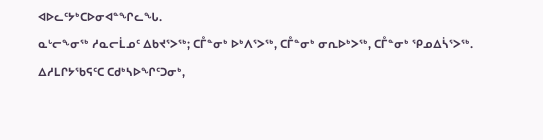ᐊᐅᓚᑦᔭᒃᑕᐅᓂᐊᓐᖏᓚᖓ.
ᓇᒡᓕᖕᓂᖅ ᓱᓇᓕᒫᓄᑦ ᐃᑲᔪᕐᐳᖅ; ᑕᒤᓐᓂᒃ ᐅᒃᐱᕐᐳᖅ, ᑕᒤᓐᓂᒃ ᓂᕆᐅᒃᐳᖅ, ᑕᒤᓐᓂᒃ ᕿᓄᐃᓵᕐᐳᖅ.
ᐃᓱᒪᒋᔭᖃᕋᑦᑕ ᑕᑯᒃᓴᐅᖏᑦᑐᓂᒃ,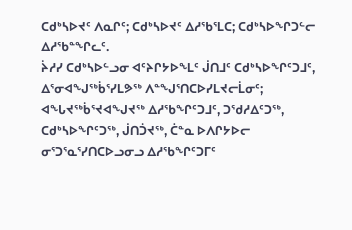ᑕᑯᒃᓴᐅᔪᑦ ᐱᓇᒋᑦ; ᑕᑯᒃᓴᐅᔪᑦ ᐃᓱᖃᕐᒪᑕ; ᑕᑯᒃᓴᐅᖏᑐᓪᓕ ᐃᓱᖃᓐᖏᓚᑦ.
ᔩᓱᓯ ᑕᑯᒃᓴᐅᓪᓗᓂ ᐊᑦᔨᒋᔭᐅᖕᒪᑦ ᒎᑎᒧᑦ ᑕᑯᒃᓴᐅᖏᑦᑐᒧᑦ, ᐃᕐᓂᐊᖑᖅᑳᕐᓯᒪᕗᖅ ᐱᓐᖑᕐᑎᑕᐅᓯᒪᔪᓕᒫᓂᑦ;
ᐊᖓᔪᖅᑳᕐᔪᐊᖑᔪᖅ ᐃᓱᖃᖏᑦᑐᒧᑦ, ᑐᖁᓱᐃᑦᑐᖅ, ᑕᑯᒃᓴᐅᖏᑦᑐᖅ, ᒎᑎᑑᔪᖅ, ᑖᓐᓇ ᐅᐱᒋᔭᐅᓕ ᓂᕐᑐᕐᓇᕐᓯᑎᑕᐅᓗᓂᓗ ᐃᓱᖃᖏᑦᑐᒥᑦ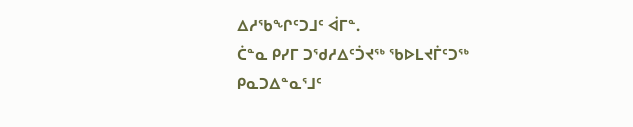ᐃᓱᖃᖏᑦᑐᒧᑦ ᐋᒥᓐ.
ᑖᓐᓇ ᑭᓯᒥ ᑐᖁᓱᐃᑦᑑᔪᖅ ᖃᐅᒪᔪᒦᑦᑐᖅ ᑭᓇᑐᐃᓐᓇᕐᒧᑦ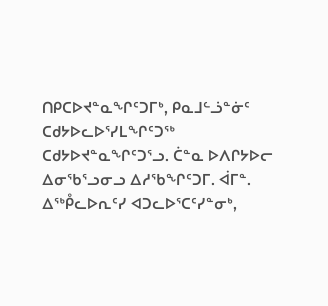ᑎᑭᑕᐅᔪᓐᓇᖏᑦᑐᒥᒃ, ᑭᓇᒧᓪᓘᓐᓃᑦ ᑕᑯᔭᐅᓚᐅᕐᓯᒪᖏᑦᑐᖅ ᑕᑯᔭᐅᔪᓐᓇᖏᑦᑐᕐᓗ. ᑖᓐᓇ ᐅᐱᒋᔭᐅᓕ ᐃᓂᖃᕐᓗᓂᓗ ᐃᓱᖃᖏᑦᑐᒥ. ᐋᒥᓐ.
ᐃᖅᑬᓚᐅᕆᑦᓯ ᐊᑐᓚᐅᕐᑕᑦᓯᓐᓂᒃ,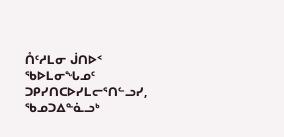ᑍᑦᓱᒪᓂ ᒎᑎᐅᑉ ᖃᐅᒪᓂᖓᓄᑦ ᑐᑭᓯᑎᑕᐅᓯᒪᓕᕐᑎᓪᓗᓯ, ᖃᓄᑐᐃᓐᓈᓗᒃ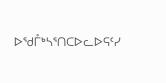ᐅᖁᒤᒃᓴᕐᑎᑕᐅᓚᐅᕋᑦᓯ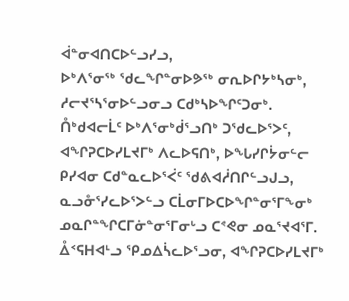ᐋᓐᓂᐊᑎᑕᐅᓪᓗᓯᓗ,
ᐅᒃᐱᕐᓂᖅ ᖁᓚᖏᓐᓂᐅᕗᖅ ᓂᕆᐅᒋᔭᒃᓴᓂᒃ, ᓱᓕᔪᕐᓴᕐᓂᐅᓪᓗᓂᓗ ᑕᑯᒃᓴᐅᖏᑦᑐᓂᒃ.
ᑍᒃᑯᐊᓕᒫᑦ ᐅᒃᐱᕐᓂᒃᑰᕐᓗᑎᒃ ᑐᖁᓚᐅᕐᐳᑦ, ᐊᖏᕈᑕᐅᓯᒪᔪᒥᒃ ᐱᓚᐅᕋᑎᒃ, ᐅᖓᓯᒋᔮᓂᓪᓕ ᑭᓯᐊᓂ ᑕᑯᓐᓇᓚᐅᕐᐹᑦ ᖁᕕᐊᓲᑎᒋᓪᓗᒍᓗ, ᓇᓗᓁᕐᓯᓚᐅᕐᐳᓪᓗ ᑕᒫᓂᒥᐅᑕᐅᖏᓐᓂᕐᒥᖕᓂᒃ ᓄᓇᒋᓐᖏᑕᒥᓃᓐᓂᕐᒥᓂᒡᓗ ᑕᕝᕙᓂ ᓄᓇᕐᔪᐊᕐᒥ.
ᐂᑉᕋᕼᐊᒻᓗ ᕿᓄᐃᓵᓚᐅᕐᓗᓂ, ᐊᖏᕈᑕᐅᓯᒪᔪᒥᒃ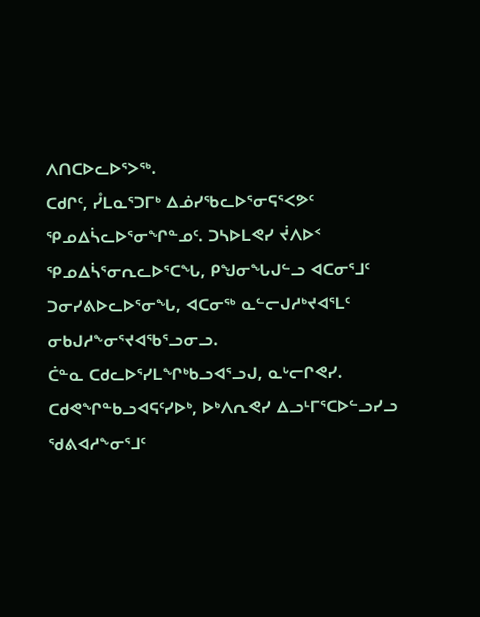ᐱᑎᑕᐅᓚᐅᕐᐳᖅ.
ᑕᑯᒋᑦ, ᓮᒪᓇᕐᑐᒥᒃ ᐃᓅᓯᖃᓚᐅᕐᓂᕋᕐᐸᕗᑦ ᕿᓄᐃᓵᓚᐅᕐᓂᖏᓐᓄᑦ. ᑐᓴᐅᒪᕙᓯ ᔫᐱᐅᑉ ᕿᓄᐃᓵᕐᓂᕆᓚᐅᕐᑕᖓ, ᑭᖑᓂᖓᒍᓪᓗ ᐊᑕᓂᕐᒧᑦ ᑐᓂᓯᕕᐅᓚᐅᕐᓂᖓ, ᐊᑕᓂᖅ ᓇᓪᓕᒍᓱᒃᔪᐊᕐᒪᑦ ᓂᑲᒍᓱᖕᓂᕐᔪᐊᖃᕐᓗᓂᓗ.
ᑖᓐᓇ ᑕᑯᓚᐅᕐᓯᒪᖏᒃᑲᓗᐊᕐᓗᒍ, ᓇᒡᓕᒋᕙᓯ. ᑕᑯᕙᖏᓐᑲᓗᐊᕋᑦᓯᐅᒃ, ᐅᒃᐱᕆᕙᓯ ᐃᓗᒻᒥᕐᑕᐅᓪᓗᓯᓗ ᖁᕕᐊᓱᖕᓂᕐᒧᑦ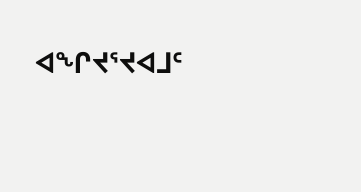ᐊᖏᔪᕐᔪᐊᒧᑦ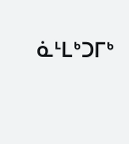ᓈᒻᒪᒃᑐᒥᒃ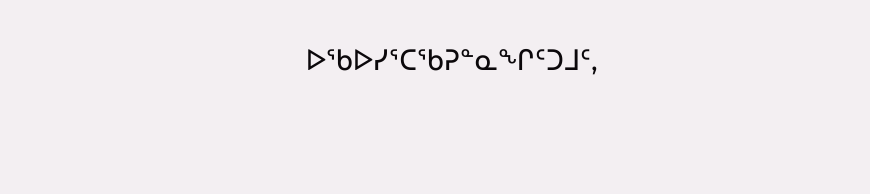ᐅᖃᐅᓯᕐᑕᖃᕈᓐᓇᖏᑦᑐᒧᑦ,